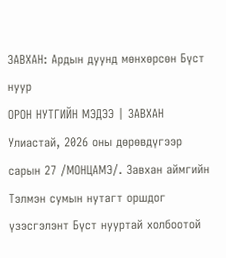ЗАВХАН: Ардын дуунд мөнхөрсөн Бүст нуур
ОРОН НУТГИЙН МЭДЭЭ | ЗАВХАН
Улиастай, 2026 оны дөрөвдүгээр сарын 27 /МОНЦАМЭ/. Завхан аймгийн Тэлмэн сумын нутагт оршдог үзэсгэлэнт Бүст нууртай холбоотой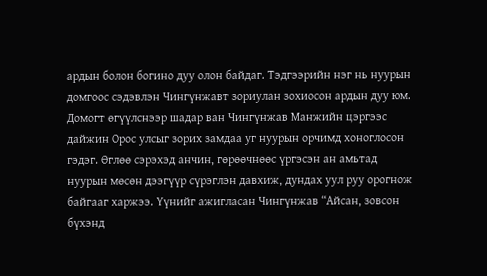ардын болон богино дуу олон байдаг. Тэдгээрийн нэг нь нуурын домгоос сэдэвлэн Чингүнжавт зориулан зохиосон ардын дуу юм.
Домогт өгүүлснээр шадар ван Чингүнжав Манжийн цэргээс дайжин Орос улсыг зорих замдаа уг нуурын орчимд хоноглосон гэдэг. Өглөө сэрэхэд анчин, гөрөөчнөөс үргэсэн ан амьтад нуурын мөсөн дээгүүр сүрэглэн давхиж, дундах уул руу орогнож байгааг харжээ. Үүнийг ажигласан Чингүнжав “Айсан, зовсон бүхэнд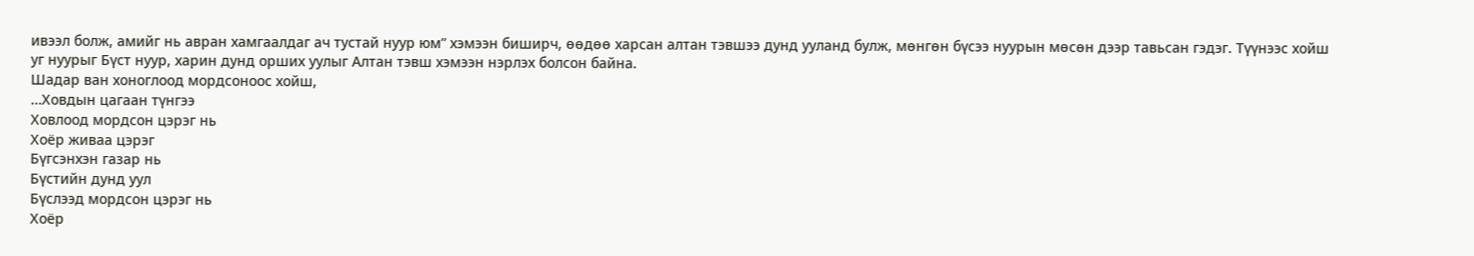ивээл болж, амийг нь авран хамгаалдаг ач тустай нуур юм” хэмээн биширч, өөдөө харсан алтан тэвшээ дунд ууланд булж, мөнгөн бүсээ нуурын мөсөн дээр тавьсан гэдэг. Түүнээс хойш уг нуурыг Бүст нуур, харин дунд орших уулыг Алтан тэвш хэмээн нэрлэх болсон байна.
Шадар ван хоноглоод мордсоноос хойш,
…Ховдын цагаан түнгээ
Ховлоод мордсон цэрэг нь
Хоёр живаа цэрэг
Бүгсэнхэн газар нь
Бүстийн дунд уул
Бүслээд мордсон цэрэг нь
Хоёр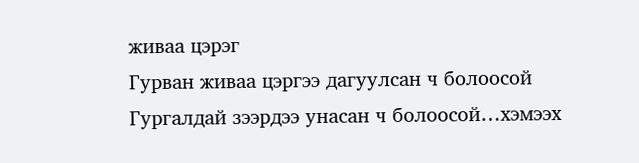живаа цэрэг
Гурван живаа цэргээ дагуулсан ч болоосой
Гургалдай зээрдээ унасан ч болоосой…хэмээх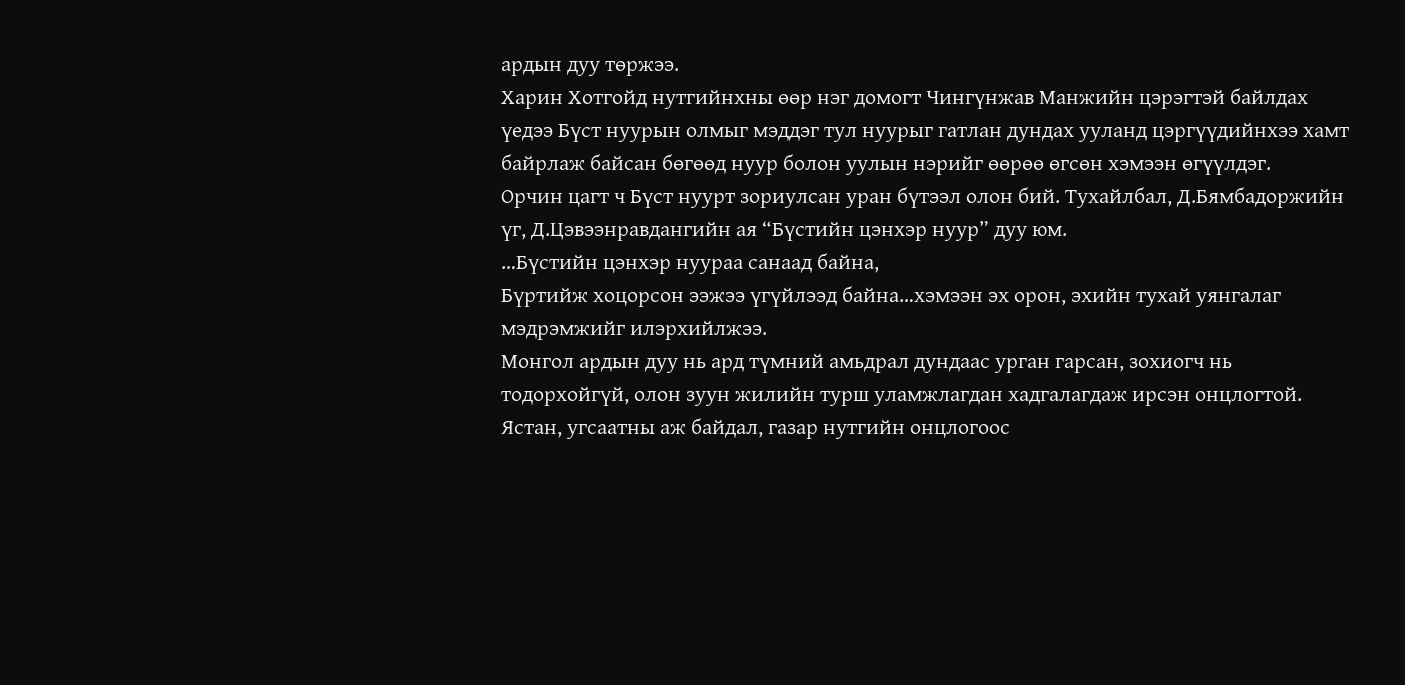ардын дуу төржээ.
Харин Хотгойд нутгийнхны өөр нэг домогт Чингүнжав Манжийн цэрэгтэй байлдах үедээ Бүст нуурын олмыг мэддэг тул нуурыг гатлан дундах ууланд цэргүүдийнхээ хамт байрлаж байсан бөгөөд нуур болон уулын нэрийг өөрөө өгсөн хэмээн өгүүлдэг.
Орчин цагт ч Бүст нуурт зориулсан уран бүтээл олон бий. Тухайлбал, Д.Бямбадоржийн үг, Д.Цэвээнравдангийн ая “Бүстийн цэнхэр нуур” дуу юм.
…Бүстийн цэнхэр нуураа санаад байна,
Бүртийж хоцорсон ээжээ үгүйлээд байна…хэмээн эх орон, эхийн тухай уянгалаг
мэдрэмжийг илэрхийлжээ.
Монгол ардын дуу нь ард түмний амьдрал дундаас урган гарсан, зохиогч нь тодорхойгүй, олон зуун жилийн турш уламжлагдан хадгалагдаж ирсэн онцлогтой. Ястан, угсаатны аж байдал, газар нутгийн онцлогоос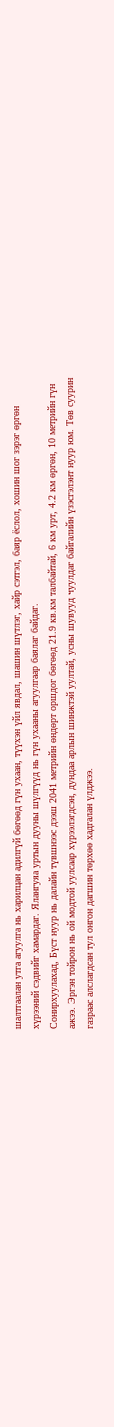шалтгаалан утга агуулга нь харилцан адилгүй бөгөөд гүн ухаан, түүхэн үйл явдал, шашин шүтлэг, хайр сэтгэл, баяр ёслол, хошин шог зэрэг өргөн хүрээний сэдвийг хамардаг. Ялангуяа уртын дууны шүлгүүд нь гүн ухааны агуулгаар баялаг байдаг.
Сонирхуулахад, Бүст нуур нь далайн түвшнээс дээш 2041 метрийн өндөрт оршдог бөгөөд 21.9 кв.км талбайтай, 6 км урт, 4.2 км өргөн, 10 метрийн гүн ажээ. Эргэн тойрон нь ой модтой уулсаар хүрээлэгдсэн, дундаа арлын шинжтэй уултай, усны шувууд чуулдаг байгалийн үзэсгэлэнт нуур юм. Төв суурин газраас алслагдсан тул онгон дагшин төрхөө хадгалан үлджээ.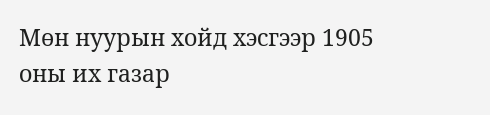Мөн нуурын хойд хэсгээр 1905 оны их газар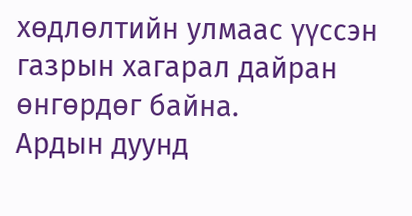хөдлөлтийн улмаас үүссэн газрын хагарал дайран өнгөрдөг байна.
Ардын дуунд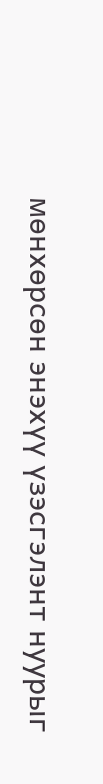мөнхөрсөн энэхүү үзэсгэлэнт нуурыг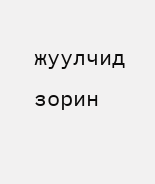жуулчид зорин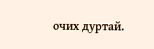очих дуртай.